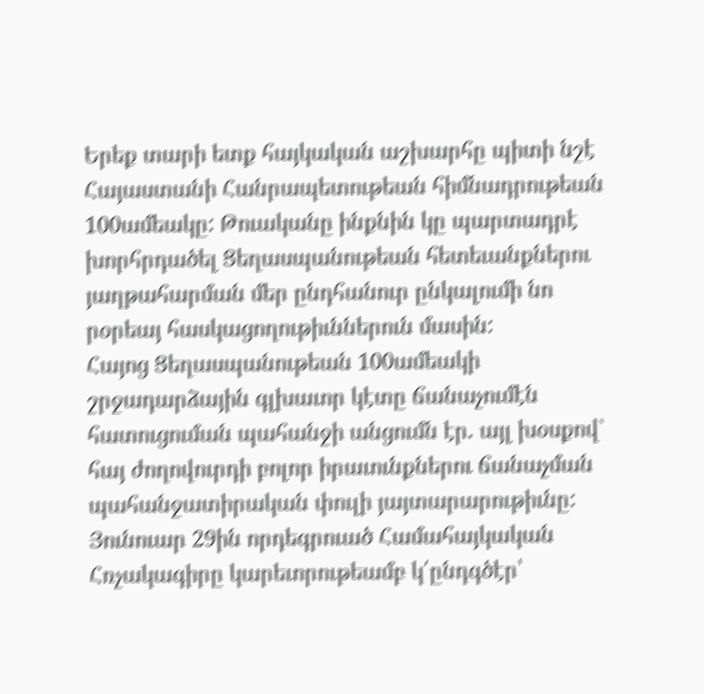Երեք տարի ետք հայկական աշխարհը պիտի նշէ Հայաստանի Հանրապետութեան հիմնադրութեան 100ամեակը: Թուականը ինքնին կը պարտադրէ խորհրդածել Ցեղասպանութեան հետեւանքներու յաղթահարման մեր ընդհանուր ընկալումի նո րօրեայ հասկացողութիւններուն մասին:
Հայոց Ցեղասպանութեան 100ամեակի շրջադարձային գլխաւոր կէտը ճանաչումէն հատուցուման պահանջի անցումն էր. այլ խօսքով` հայ ժողովուրդի բոլոր իրաւունքներու ճանաչման պահանջատիրական փուլի յայտարարութիւնը:
Յունուար 29ին որդեգրուած Համահայկական Հռչակագիրը կարեւորութեամբ կ՛ընդգծէր՝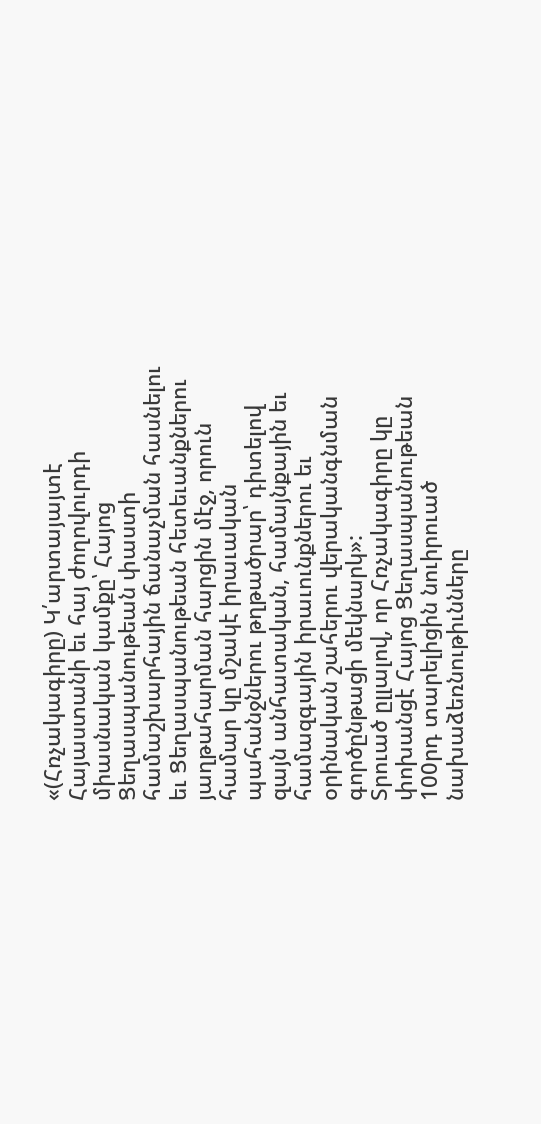«(Հռչակագիրը) Կ՛արտայայտէ Հայաստանի եւ հայ ժողովուրդի միասնական կամքը՝ Հայոց Ցեղասպանութեան փաստի համաշխարհային ճանաչման հասնելու եւ Ցեղասպանութեան հետեւանքներու յաղթահարման հարցին մէջ, որուն համար կը մշակէ իրաւական պահանջներու թղթածրար՝ դիտելով զայն անհատական, համայնքային եւ համազգային իրաւունքներու եւ օրինական շահերու վերականգնման գործընթացի մեկնարկ»:
Տրուած ըլլալով, որ Հռչակագիրը կը փոխանցէ Հայոց Ցեղասպանութեան 100րդ տարելիցին նուիրուած նախաձեռնութիւնները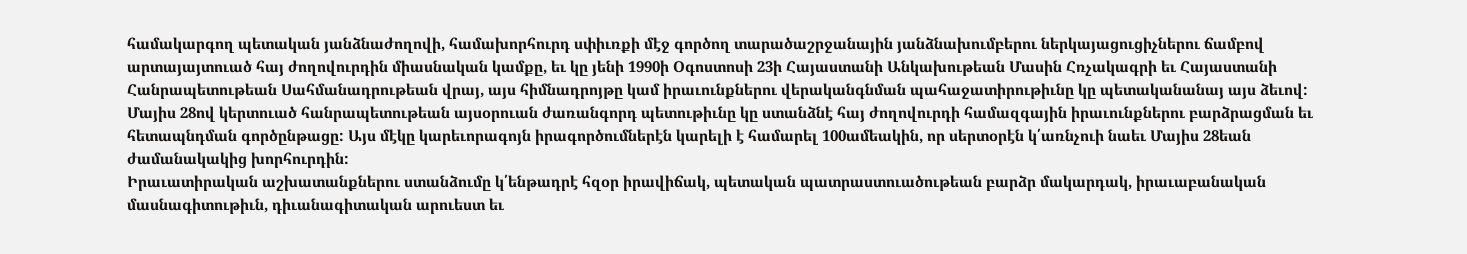համակարգող պետական յանձնաժողովի, համախորհուրդ սփիւռքի մէջ գործող տարածաշրջանային յանձնախումբերու ներկայացուցիչներու ճամբով արտայայտուած հայ ժողովուրդին միասնական կամքը, եւ կը յենի 1990ի Օգոստոսի 23ի Հայաստանի Անկախութեան Մասին Հռչակագրի եւ Հայաստանի Հանրապետութեան Սահմանադրութեան վրայ, այս հիմնադրոյթը կամ իրաւունքներու վերականգնման պահաջատիրութիւնը կը պետականանայ այս ձեւով:
Մայիս 28ով կերտուած հանրապետութեան այսօրուան ժառանգորդ պետութիւնը կը ստանձնէ հայ ժողովուրդի համազգային իրաւունքներու բարձրացման եւ հետապնդման գործընթացը: Այս մէկը կարեւորագոյն իրագործումներէն կարելի է համարել 100ամեակին, որ սերտօրէն կ՛առնչուի նաեւ Մայիս 28եան ժամանակակից խորհուրդին:
Իրաւատիրական աշխատանքներու ստանձումը կ՛ենթադրէ հզօր իրավիճակ, պետական պատրաստուածութեան բարձր մակարդակ, իրաւաբանական մասնագիտութիւն, դիւանագիտական արուեստ եւ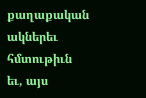քաղաքական ակներեւ հմտութիւն եւ, այս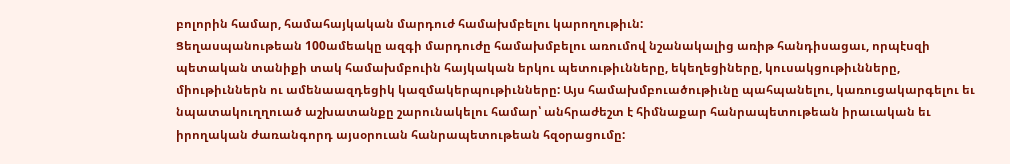բոլորին համար, համահայկական մարդուժ համախմբելու կարողութիւն:
Ցեղասպանութեան 100ամեակը ազգի մարդուժը համախմբելու առումով նշանակալից առիթ հանդիսացաւ, որպէսզի պետական տանիքի տակ համախմբուին հայկական երկու պետութիւնները, եկեղեցիները, կուսակցութիւնները, միութիւններն ու ամենաազդեցիկ կազմակերպութիւնները: Այս համախմբուածութիւնը պահպանելու, կառուցակարգելու եւ նպատակուղղուած աշխատանքը շարունակելու համար՝ անհրաժեշտ է հիմնաքար հանրապետութեան իրաւական եւ իրողական ժառանգորդ այսօրուան հանրապետութեան հզօրացումը: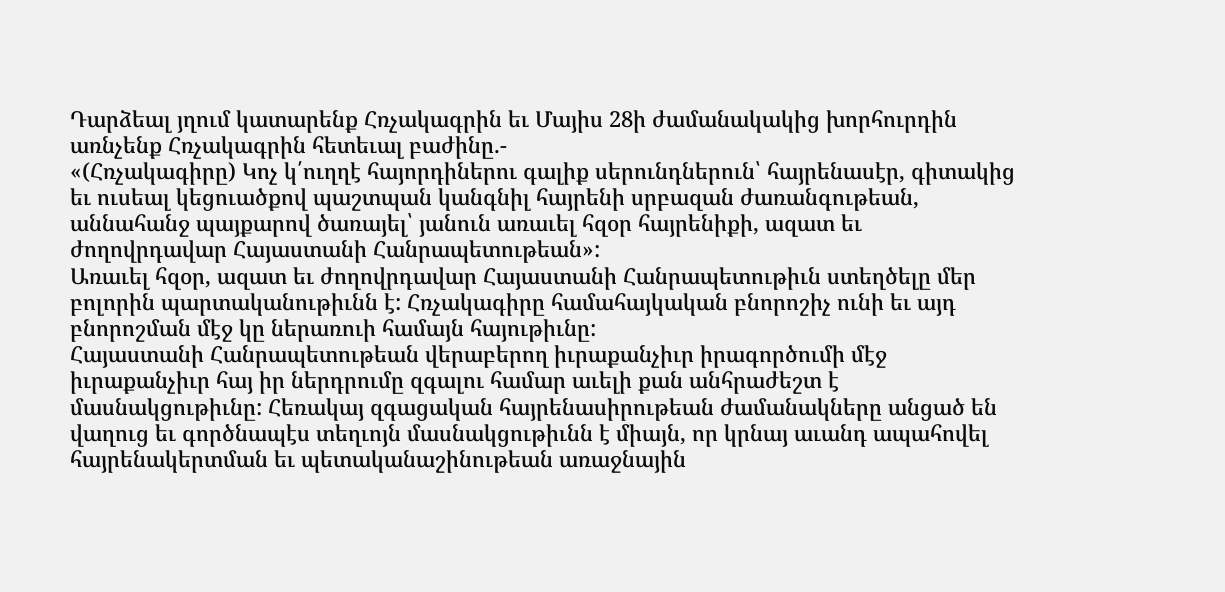Դարձեալ յղում կատարենք Հռչակագրին եւ Մայիս 28ի ժամանակակից խորհուրդին առնչենք Հռչակագրին հետեւալ բաժինը.-
«(Հռչակագիրը) Կոչ կ՛ուղղէ հայորդիներու գալիք սերունդներուն՝ հայրենասէր, գիտակից եւ ուսեալ կեցուածքով պաշտպան կանգնիլ հայրենի սրբազան ժառանգութեան, աննահանջ պայքարով ծառայել՝ յանուն առաւել հզօր հայրենիքի, ազատ եւ ժողովրդավար Հայաստանի Հանրապետութեան»:
Առաւել հզօր, ազատ եւ ժողովրդավար Հայաստանի Հանրապետութիւն ստեղծելը մեր բոլորին պարտականութիւնն է: Հռչակագիրը համահայկական բնորոշիչ ունի եւ այդ բնորոշման մէջ կը ներառուի համայն հայութիւնը:
Հայաստանի Հանրապետութեան վերաբերող իւրաքանչիւր իրագործումի մէջ իւրաքանչիւր հայ իր ներդրումը զգալու համար աւելի քան անհրաժեշտ է մասնակցութիւնը: Հեռակայ զգացական հայրենասիրութեան ժամանակները անցած են վաղուց եւ գործնապէս տեղւոյն մասնակցութիւնն է միայն, որ կրնայ աւանդ ապահովել հայրենակերտման եւ պետականաշինութեան առաջնային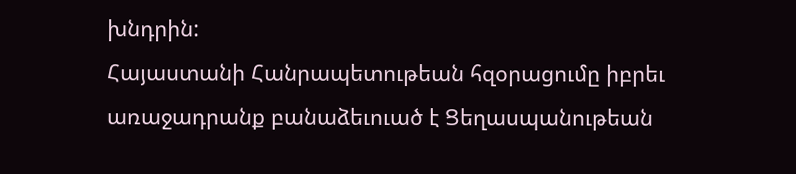խնդրին:
Հայաստանի Հանրապետութեան հզօրացումը իբրեւ առաջադրանք բանաձեւուած է Ցեղասպանութեան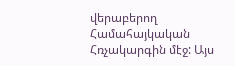վերաբերող Համահայկական Հռչակարգին մէջ: Այս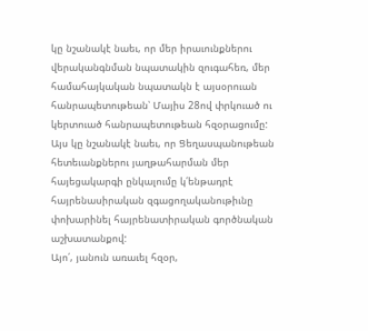կը նշանակէ նաեւ, որ մեր իրաւունքներու վերականգնման նպատակին զուգահեռ, մեր համահայկական նպատակն է այսօրուան հանրապետութեան՝ Մայիս 28ով փրկուած ու կերտուած հանրապետութեան հզօրացումը:
Այս կը նշանակէ նաեւ, որ Ցեղասպանութեան հետեւանքներու յաղթահարման մեր հայեցակարգի ընկալումը կ՛ենթադրէ հայրենասիրական զգացողականութիւնը փոխարինել հայրենատիրական գործնական աշխատանքով:
Այո՛, յանուն առաւել հզօր,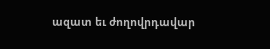ազատ եւ ժողովրդավար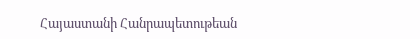Հայաստանի Հանրապետութեան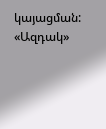կայացման:
«Ազդակ»